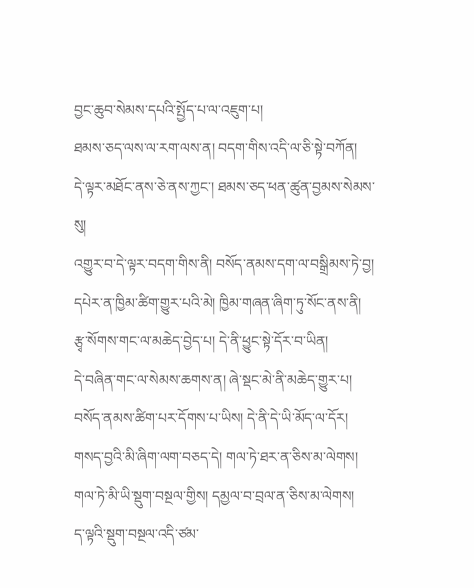བྱང་ཆུབ་སེམས་དཔའི་སྤྱོད་པ་ལ་འཇུག་པ།
ཐམས་ཅད་ལས་ལ་རག་ལས་ན། བདག་གིས་འདི་ལ་ཅི་སྟེ་བཀོན།
དེ་ལྟར་མཐོང་ནས་ཅེ་ནས་ཀྱང་། ཐམས་ཅད་ཕན་ཚུན་བྱམས་སེམས་སུ།
འགྱུར་བ་དེ་ལྟར་བདག་གིས་ནི། བསོད་ནམས་དག་ལ་བསྒྲིམས་ཏེ་བྱ།
དཔེར་ན་ཁྱིམ་ཚིག་གྱུར་པའི་མེ། ཁྱིམ་གཞན་ཞིག་ཏུ་སོང་ནས་ནི།
རྩྭ་སོགས་གང་ལ་མཆེད་བྱེད་པ། དེ་ནི་ཕྱུང་སྟེ་དོར་བ་ཡིན།
དེ་བཞིན་གང་ལ་སེམས་ཆགས་ན། ཞེ་སྡང་མེ་ནི་མཆེད་གྱུར་པ།
བསོད་ནམས་ཚིག་པར་དོགས་པ་ཡིས། དེ་ནི་དེ་ཡི་མོད་ལ་དོར།
གསད་བྱའི་མི་ཞིག་ལག་བཅད་དེ། གལ་ཏེ་ཐར་ན་ཅིས་མ་ལེགས།
གལ་ཏེ་མི་ཡི་སྡུག་བསྔལ་གྱིས། དམྱལ་བ་བྲལ་ན་ཅིས་མ་ལེགས།
ད་ལྟའི་སྡུག་བསྔལ་འདི་ཙམ་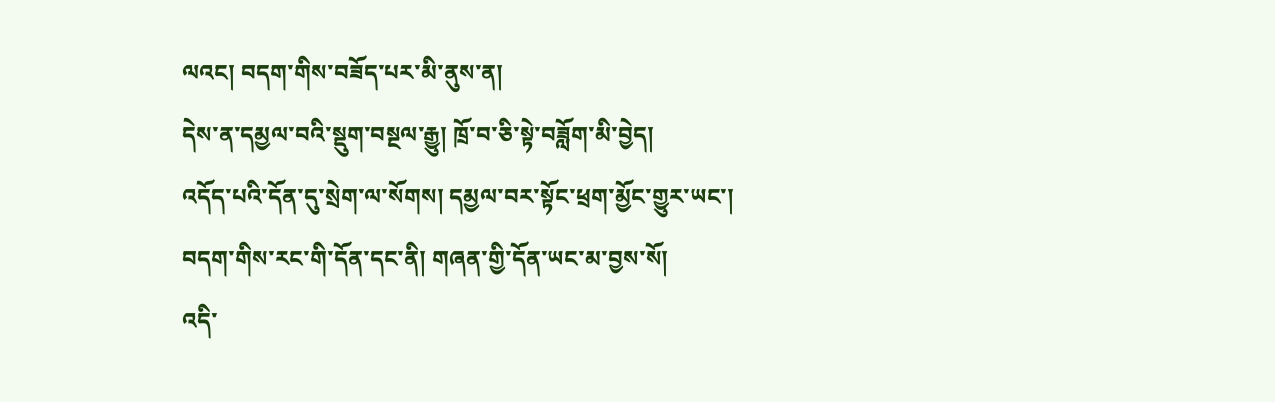ལའང། བདག་གིས་བཟོད་པར་མི་ནུས་ན།
དེས་ན་དམྱལ་བའི་སྡུག་བསྔལ་རྒྱུ། ཁྲོ་བ་ཅི་སྟེ་བཟློག་མི་བྱེད།
འདོད་པའི་དོན་དུ་སྲེག་ལ་སོགས། དམྱལ་བར་སྟོང་ཕྲག་མྱོང་གྱུར་ཡང་།
བདག་གིས་རང་གི་དོན་དང་ནི། གཞན་གྱི་དོན་ཡང་མ་བྱས་སོ།
འདི་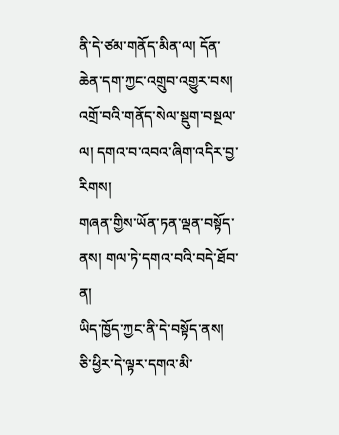ནི་དེ་ཙམ་གནོད་མིན་ལ། དོན་ཆེན་དག་ཀྱང་འགྲུབ་འགྱུར་བས།
འགྲོ་བའི་གནོད་སེལ་སྡུག་བསྔལ་ལ། དགའ་བ་འབའ་ཞིག་འདིར་བྱ་རིགས།
གཞན་གྱིས་ཡོན་ཏན་ལྡན་བསྟོད་ནས། གལ་ཏེ་དགའ་བའི་བདེ་ཐོབ་ན།
ཡིད་ཁྱོད་ཀྱང་ནི་དེ་བསྟོད་ནས། ཅི་ཕྱིར་དེ་ལྟར་དགའ་མི་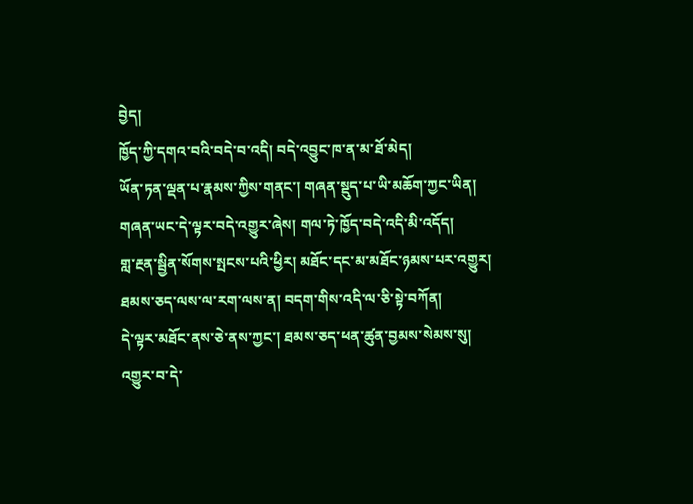བྱེད།
ཁྱོད་ཀྱི་དགའ་བའི་བདེ་བ་འདི། བདེ་འབྱུང་ཁ་ན་མ་ཐོ་མེད།
ཡོན་ཏན་ལྡན་པ་རྣམས་ཀྱིས་གནང་། གཞན་སྡུད་པ་ཡི་མཆོག་ཀྱང་ཡིན།
གཞན་ཡང་དེ་ལྟར་བདེ་འགྱུར་ཞེས། གལ་ཏེ་ཁྱོད་བདེ་འདི་མི་འདོད།
གླ་རྔན་སྦྱིན་སོགས་སྤངས་པའི་ཕྱིར། མཐོང་དང་མ་མཐོང་ཉམས་པར་འགྱུར།
ཐམས་ཅད་ལས་ལ་རག་ལས་ན། བདག་གིས་འདི་ལ་ཅི་སྟེ་བཀོན།
དེ་ལྟར་མཐོང་ནས་ཅེ་ནས་ཀྱང་། ཐམས་ཅད་ཕན་ཚུན་བྱམས་སེམས་སུ།
འགྱུར་བ་དེ་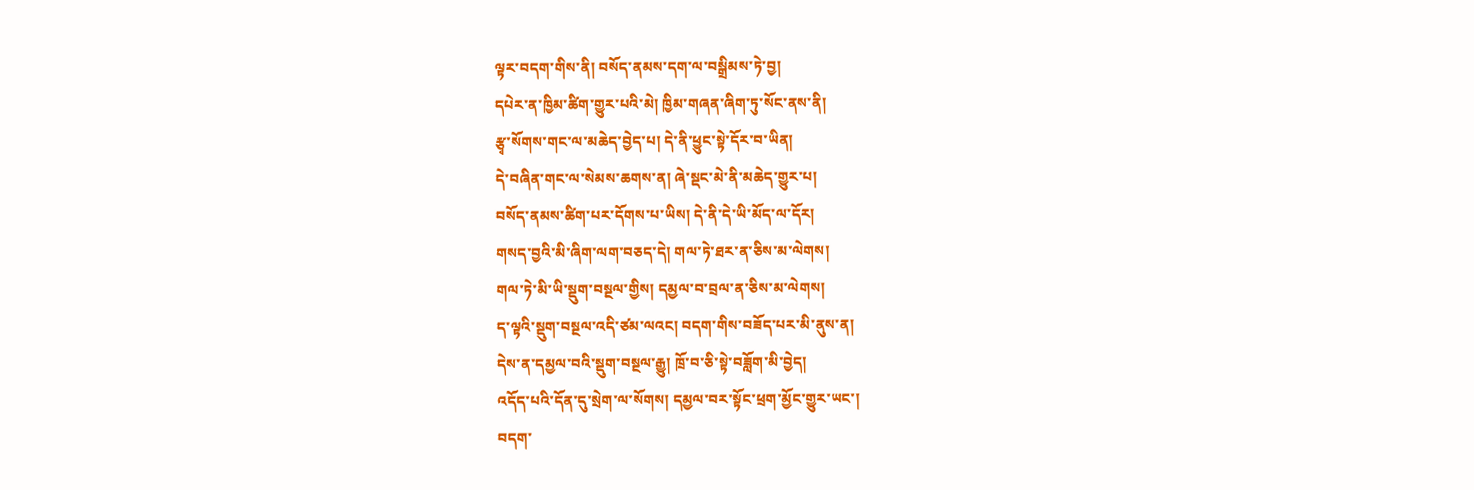ལྟར་བདག་གིས་ནི། བསོད་ནམས་དག་ལ་བསྒྲིམས་ཏེ་བྱ།
དཔེར་ན་ཁྱིམ་ཚིག་གྱུར་པའི་མེ། ཁྱིམ་གཞན་ཞིག་ཏུ་སོང་ནས་ནི།
རྩྭ་སོགས་གང་ལ་མཆེད་བྱེད་པ། དེ་ནི་ཕྱུང་སྟེ་དོར་བ་ཡིན།
དེ་བཞིན་གང་ལ་སེམས་ཆགས་ན། ཞེ་སྡང་མེ་ནི་མཆེད་གྱུར་པ།
བསོད་ནམས་ཚིག་པར་དོགས་པ་ཡིས། དེ་ནི་དེ་ཡི་མོད་ལ་དོར།
གསད་བྱའི་མི་ཞིག་ལག་བཅད་དེ། གལ་ཏེ་ཐར་ན་ཅིས་མ་ལེགས།
གལ་ཏེ་མི་ཡི་སྡུག་བསྔལ་གྱིས། དམྱལ་བ་བྲལ་ན་ཅིས་མ་ལེགས།
ད་ལྟའི་སྡུག་བསྔལ་འདི་ཙམ་ལའང། བདག་གིས་བཟོད་པར་མི་ནུས་ན།
དེས་ན་དམྱལ་བའི་སྡུག་བསྔལ་རྒྱུ། ཁྲོ་བ་ཅི་སྟེ་བཟློག་མི་བྱེད།
འདོད་པའི་དོན་དུ་སྲེག་ལ་སོགས། དམྱལ་བར་སྟོང་ཕྲག་མྱོང་གྱུར་ཡང་།
བདག་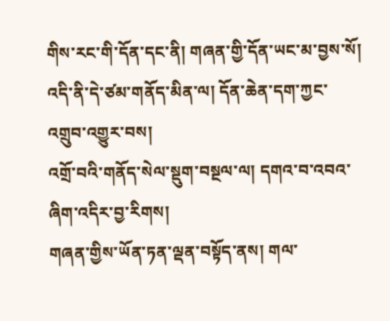གིས་རང་གི་དོན་དང་ནི། གཞན་གྱི་དོན་ཡང་མ་བྱས་སོ།
འདི་ནི་དེ་ཙམ་གནོད་མིན་ལ། དོན་ཆེན་དག་ཀྱང་འགྲུབ་འགྱུར་བས།
འགྲོ་བའི་གནོད་སེལ་སྡུག་བསྔལ་ལ། དགའ་བ་འབའ་ཞིག་འདིར་བྱ་རིགས།
གཞན་གྱིས་ཡོན་ཏན་ལྡན་བསྟོད་ནས། གལ་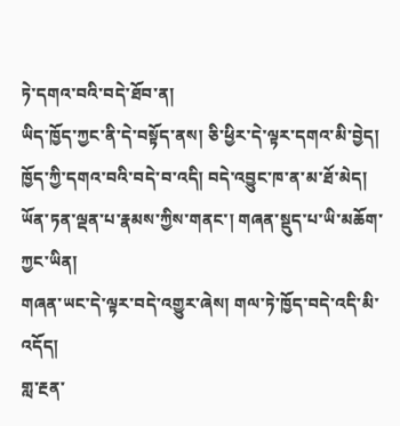ཏེ་དགའ་བའི་བདེ་ཐོབ་ན།
ཡིད་ཁྱོད་ཀྱང་ནི་དེ་བསྟོད་ནས། ཅི་ཕྱིར་དེ་ལྟར་དགའ་མི་བྱེད།
ཁྱོད་ཀྱི་དགའ་བའི་བདེ་བ་འདི། བདེ་འབྱུང་ཁ་ན་མ་ཐོ་མེད།
ཡོན་ཏན་ལྡན་པ་རྣམས་ཀྱིས་གནང་། གཞན་སྡུད་པ་ཡི་མཆོག་ཀྱང་ཡིན།
གཞན་ཡང་དེ་ལྟར་བདེ་འགྱུར་ཞེས། གལ་ཏེ་ཁྱོད་བདེ་འདི་མི་འདོད།
གླ་རྔན་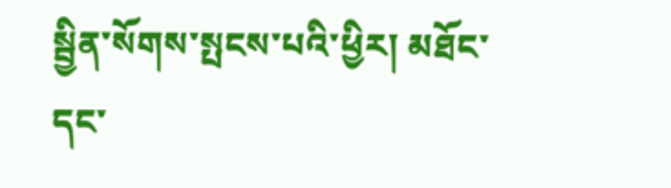སྦྱིན་སོགས་སྤངས་པའི་ཕྱིར། མཐོང་དང་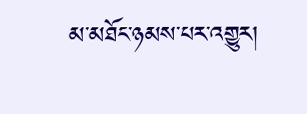མ་མཐོང་ཉམས་པར་འགྱུར།